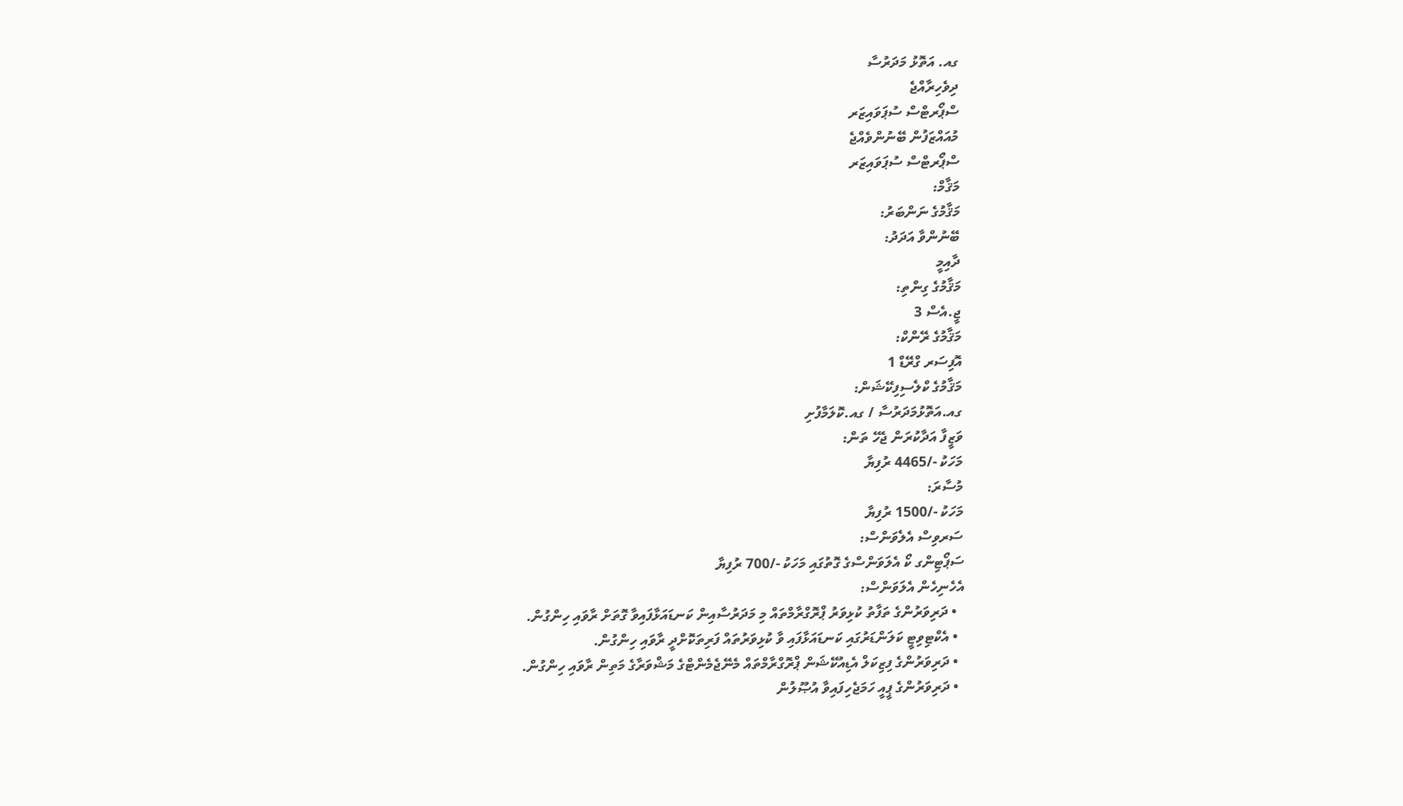ގއ. އަތޮޅު މަދަރުސާ
ދިވެހިރާއްޖެ
ސްޕޯރޓްސް ސުޕަވައިޒަރ
މުއައްޒަފުން ބޭނުންވެއްޖެ
ސްޕޯރޓްސް ސުޕަވައިޒަރ
މަޤާމް:
މަޤާމުގެ ނަންބަރު:
ބޭނުންވާ އަދަދު:
ދާއިމީ
މަޤާމުގެ ގިންތި:
ޖީ.އެސް 3
މަޤާމުގެ ރޭންކް:
އޮފިސަރ ގްރޭޑް 1
މަޤާމުގެ ކްލެސިފިކޭޝަން:
ގއ.އަތޮޅުމަދަރުސާ / ގއ.ކޮލަމާފުށި
ވަޒީފާ އަދާކުރަން ޖެހޭ ތަން:
މަހަކު -/4465 ރުފިޔާ
މުސާރަ:
މަހަކު -/1500 ރުފިޔާ
ސަރވިސް އެލެވަންސް:
ސަޕޯޓިންގ ކޯ އެލަވަންސްގެ ގޮތުގައި މަހަކު -/700 ރުފިޔާ
އެހެނިހެން އެލަވަންސް:
  • ދަރިވަރުންގެ ތަފާތު ކުޅިވަރު ޕްރޮގްރާމްތައް މި މަދަރުސާއިން ކަނޑައަޅާފައިވާ ގޮތަށް ރާވައި ހިންގުން.
  • އެކްޓިވިޓީ ކަލަންޑަރުގައި ކަނޑައަޅާފައި ވާ ކުޅިވަރުތައް ފަރިތަކޮށްދީ ރާވައި ހިންގުން.
  • ދަރިވަރުންގެ ފިޒިކަލް އެޑިއުކޭޝަން ޕްރޮގްރާމްތައް މެނޭޖެމެންޓްގެ މަޝްވަރާގެ މަތިން ރާވައި ހިންގުން.
  • ދަރިވަރުންގެ ޕީއީ ހަމަޖެހިފައިވާ އުޞޫލުން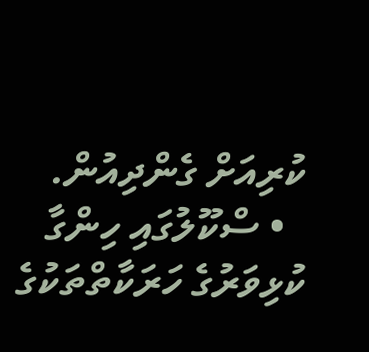ކުރިއަށް ގެންދިއުން.
  • ސްކޫލުގައި ހިންގާ ކުޅިވަރުގެ ހަރަކާތްތަކުގެ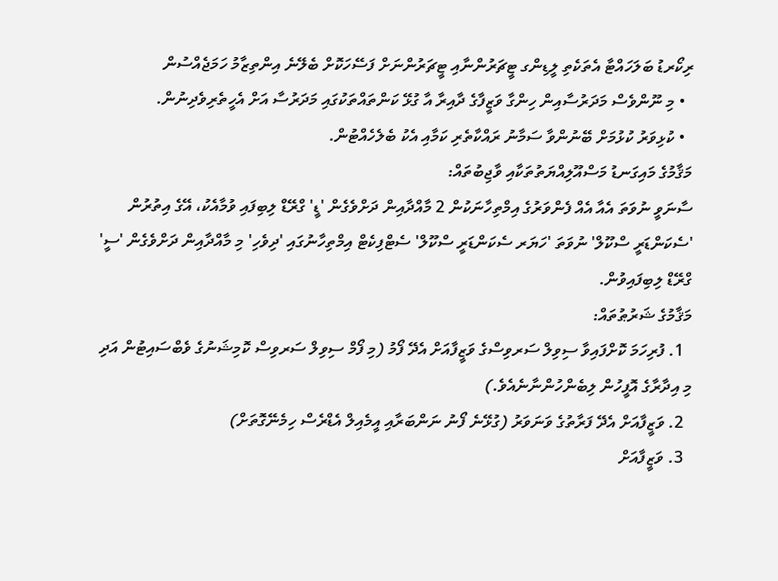ރިކޯރޑު ބަލަހައްޓާ އެތަކެތި ލީޑިންގ ޓީޗަރުންނާއި ޓީޗަރުންނަށް ފަސޭހަކޮށް ބެލޭނެ އިންތިޒާމު ހަމަޖެއްސުން
  • މި ނޫންވެސް މަދަރުސާއިން ހިންގާ ވަޒީފާގެ ދާއިރާ އާ ގުޅޭ ކަންތައްތަކުގައި މަދަރުސާ އަށް އެހީތެރިވެދިނުން.
  • ކުޅިވަރު ކުޅުމަށް ބޭނުންވާ ސަމާނު ރައްކާތެރި ކަމާއި އެކު ބެލެހެއްޓުން.
މަޤާމުގެ މައިގަނޑު މަސްއޫލިއްޔަތުތަކާއި ވާޖިބުތައް:
ސާނަވީ ނުވަތަ އެއާ އެއް ފެންވަރުގެ އިމްތިހާނަކުން 2 މާއްދާއިން ދަށްވެގެން 'ޑީ' ގްރޭޑް ލިބިފައި ވުމާއެކު، އޭގެ އިތުރުން 'ސެކަންޑަރީ ސްކޫލް' ނުވަތަ 'ހަޔަރ ސެކަންޑަރީ ސްކޫލް' ސެޓްފިކެޓް އިމްތިހާނުގައި 'ދިވެހި' މި މާއްދާއިން ދަށްވެގެން 'ސީ' ގްރޭޑް ލިބިފައިވުން.
މަޤާމުގެ ޝަރުޠުތައް:
  1. ފުރިހަމަ ކޮށްފައިވާ ސިވިލް ސަރވިސްގެ ވަޒީފާއަށް އެދޭ ފޯމު (މި ފޯމް ސިވިލް ސަރވިސް ކޮމިޝަނުގެ ވެބްސައިޓުން އަދި މި އިދާރާގެ އޮފީހުން ލިބެންހުންނާނެއެވެ.)
  2. ވަޒީފާއަށް އެދޭ ފަރާތުގެ ވަނަވަރު (ގުޅޭނެ ފޯނު ނަންބަރާއި އީމެއިލް އެޑްރެސް ހިމެނޭގޮތަށް)
  3. ވަޒީފާއަށް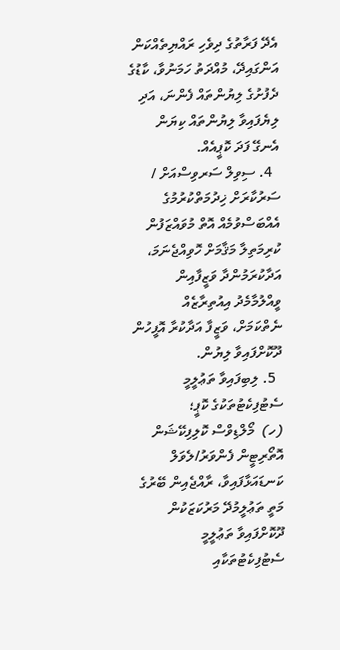އެދޭ ފަރާތުގެ ދިވެހި ރައްޔިތެއްކަން އަންގައިދޭ، މުއްދަތު ހަމަނުވާ، ކާޑުގެ ދެފުށުގެ ލިޔުންތައް ފެންނަ، އަދި ލިޔެފައިވާ ލިޔުންތައް ކިޔަން އެނގޭ ފަދަ ކޮޕީއެއް.
  4. ސިވިލް ސަރވިސްއަށް / ސަރުކާރަށް ޚިދުމަތްކުރުމުގެ އެއްބަސްވުމެއް އޮތް މުވައްޒަފުން ކުރިމަތިލާ މަޤާމަށް ހޮވިއްޖެނަމަ، އަދާކުރަމުންދާ ވަޒީފާއިން ވީއްލުމާމެދު އިއުތިރާޒެއް ނެތްކަމަށް، ވަޒީފާ އަދާކުރާ އޮފީހުން ދޫކޮށްފައިވާ ލިޔުން.
  5. ލިބިފައިވާ ތަޢުލީމީ ސެޓުފިކެޓުތަކުގެ ކޮޕީ؛
(ހ)  މޯލްޑިވްސް ކޮލިފިކޭޝަން އޮތޯރިޓީން ފެންވަރު/ލެވަލް ކަނޑައަޅާފައިވާ، ރާއްޖެއިން ބޭރުގެ މަތީ ތަޢުލީމުދޭ މަރުކަޒަކުން ދޫކޮށްފައިވާ ތަޢުލީމީ ސެޓުފިކެޓުތަކާއި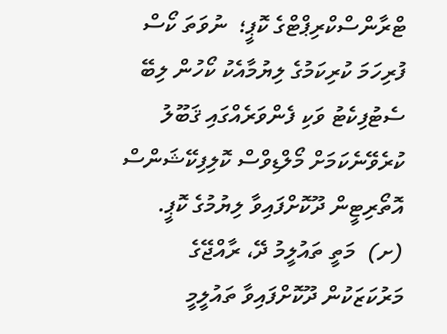ޓްރާންސްކްރިޕްޓްގެ ކޮޕީ؛  ނުވަތަ ކޯސް ފުރިހަމަ ކުރިކަމުގެ ލިޔުމާއެކު ކޯހުން ލިބޭ ސެޓުފިކެޓު ވަކި ފެންވަރެއްގައި ޤަބޫލު ކުރެވޭނެކަމަށް މޯލްޑިވްސް ކޮލިފިކޭޝަންސް އޮތޯރިޓީން ދޫކޮށްފައިވާ ލިޔުމުގެ ކޮޕީ.
(ށ)  މަތީ ތައުލީމު ދޭ، ރާއްޖޭގެ މަރުކަޒަކުން ދޫކޮށްފައިވާ ތައުލީމީ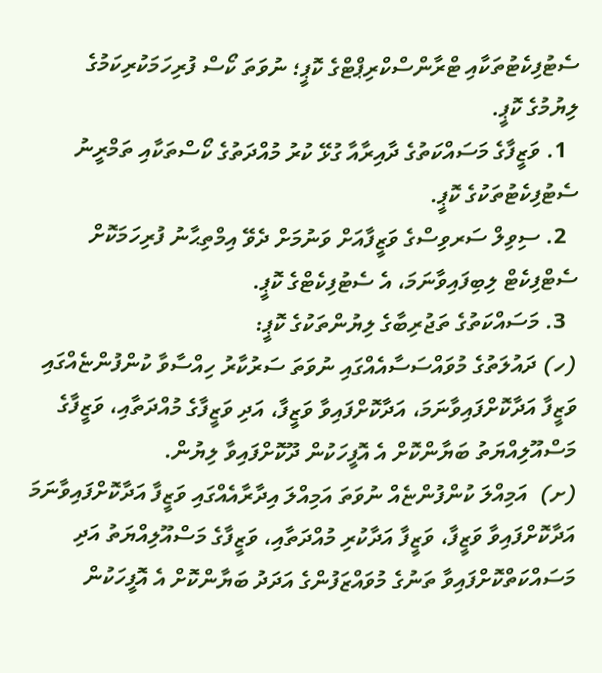ސެޓުފިކެޓުތަކާއި ޓްރާންސްކްރިޕްޓްގެ ކޮޕީ؛ ނުވަތަ ކޯސް ފުރިހަމަކުރިކަމުގެ ލިޔުމުގެ ކޮޕީ.
  1. ވަޒީފާގެ މަސައްކަތުގެ ދާއިރާއާ ގުޅޭ ކުރު މުއްދަތުގެ ކޯސްތަކާއި ތަމްރީނު ސެޓުފިކެޓުތަކުގެ ކޮޕީ.
  2. ސިވިލް ސަރވިސްގެ ވަޒީފާއަށް ވަނުމަށް ދެވޭ އިމްތިޙާނު ފުރިހަމަކޮށް ސެޓްފިކެޓް ލިބިފައިވާނަމަ، އެ ސެޓުފިކެޓްގެ ކޮޕީ.
  3. މަސައްކަތުގެ ތަޖުރިބާގެ ލިޔުންތަކުގެ ކޮޕީ:
(ހ) ދައުލަތުގެ މުވައްސަސާއެއްގައި ނުވަތަ ސަރުކާރު ހިއްސާވާ ކުންފުންޏެއްގައި ވަޒީފާ އަދާކޮށްފައިވާނަމަ، އަދާކޮށްފައިވާ ވަޒީފާ، އަދި ވަޒީފާގެ މުއްދަތާއި، ވަޒީފާގެ މަސްއޫލިއްޔަތު ބަޔާންކޮށް އެ އޮފީހަކުން ދޫކޮށްފައިވާ ލިޔުން.
(ށ)  އަމިއްލަ ކުންފުންޏެއް ނުވަތަ އަމިއްލަ އިދާރާއެއްގައި ވަޒީފާ އަދާކޮށްފައިވާނަމަ އަދާކޮށްފައިވާ ވަޒީފާ، ވަޒީފާ އަދާކުރި މުއްދަތާއި، ވަޒީފާގެ މަސްއޫލިއްޔަތު އަދި މަސައްކަތްކޮށްފައިވާ ތަނުގެ މުވައްޒަފުންގެ އަދަދު ބަޔާންކޮށް އެ އޮފީހަކުން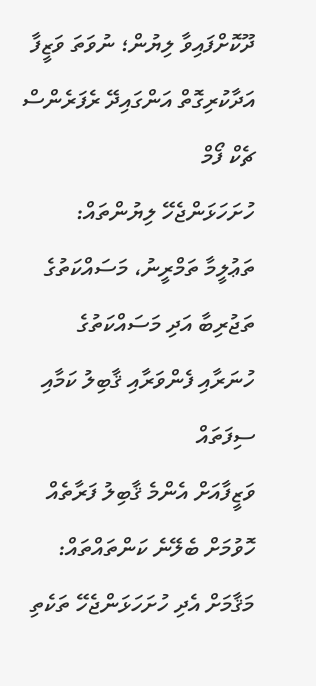ދޫކޮށްފައިވާ ލިޔުން؛ ނުވަތަ ވަޒީފާ އަދާކުރިގޮތް އަންގައިދޭ ރެފަރެންސް ޗެކް ފޯމް
ހުށަހަޅަންޖެހޭ ލިޔުންތައް:
ތަޢުލީމާ ތަމްރީނު، މަސައްކަތުގެ ތަޖުރިބާ އަދި މަސައްކަތުގެ ހުނަރާއި ފެންވަރާއި ޤާބިލު ކަމާއި ސިފަތައް
ވަޒީފާއަށް އެންމެ ޤާބިލު ފަރާތެއް ހޮވުމަށް ބެލޭނެ ކަންތައްތައް:
މަޤާމަށް އެދި ހުށަހަޅަންޖެހޭ ތަކެތި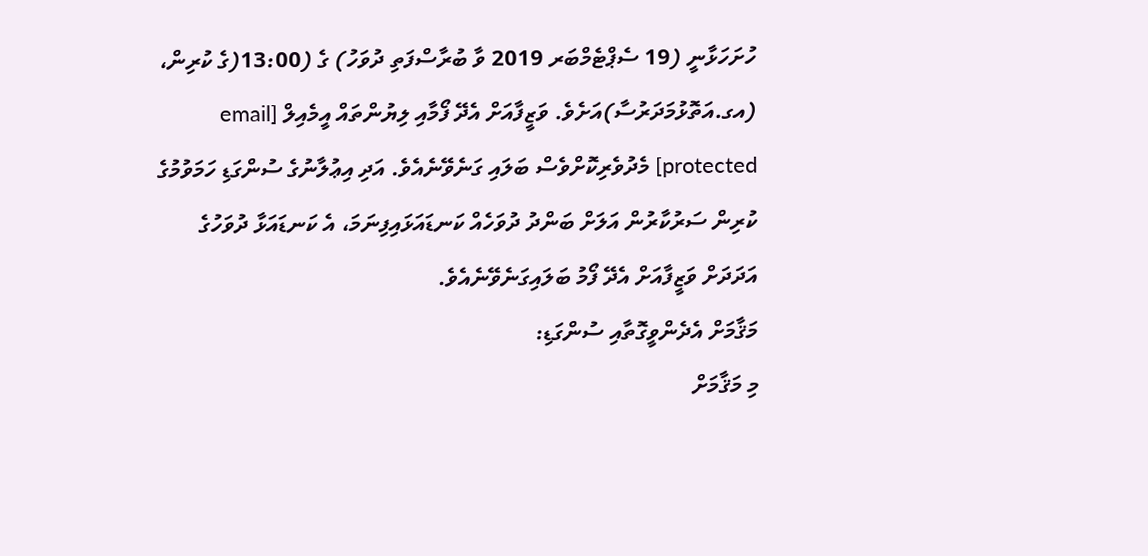ހުށަހަޅާނީ (19 ސެޕްޓެމްބަރ 2019 ވާ ބުރާސްފަތި ދުވަހު) ގެ (13:00(ގެ ކުރިން، (އގ.އަތޮޅުމަދަރުސާ)އަށެވެ. ވަޒީފާއަށް އެދޭ ފޯމާއި ލިޔުންތައް އީމެއިލް [email protected] މެދުވެރިކޮށްވެސް ބަލައި ގަނެވޭނެއެވެ. އަދި އިޢުލާނުގެ ސުންގަޑި ހަމަވުމުގެ  ކުރިން ސަރުކާރުން އަލަށް ބަންދު ދުވަހެއް ކަނޑައަޅައިފިނަމަ، އެ ކަނޑައަޅާ ދުވަހުގެ އަދަދަށް ވަޒީފާއަށް އެދޭ ފޯމު ބަލައިގަނެވޭނެއެވެ.
މަޤާމަށް އެދެންވީގޮތާއި ސުންގަޑި:
މި މަޤާމަށް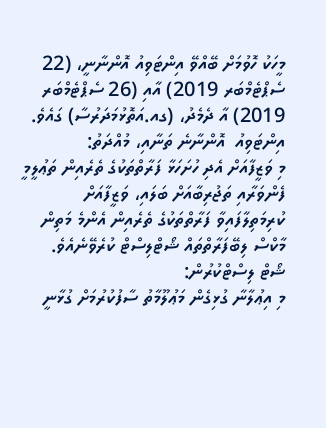މީހަކު ހޮވުމަށް ބޭއްވޭ އިންޓަވިއު އޮންނާނީ، (22  ސެޕްޓެމްބަރ 2019) އާއި (26 ސެޕްޓެމްބަރ 2019) އާ ދެމެދު، (ގއ.އަތޮޅުމަދަރުސާ) ގައެވެ.
އިންޓަވިއު  އޮންނާނެ ތަނާއި، މުއްދަތު:
މި ވަޒީފާއަށް އެދި ހުށަހަޅާ ފަރާތްތަކުގެ ތެރެއިން ތަޢުލީމީ ފެންވަރާއި ތަޖުރިބާއަށް ބަލައި، ވަޒީފާއަށް ކުރިމަތިލާފައިވާ ފަރާތްތަކުގެ ތެރެއިން އެންމެ މަތިން މާކްސް ލިބޭފަރާތްތައް ޝޯޓްލިސްޓް ކުރެވޭނެއެވެ.
ޝޯޓް ލިސްޓްކުރުން:
މި އިޢުލާނާ ގުޅިގެން މަޢުލޫމާތު ސާފުކުރުމަށް ގުޅާނީ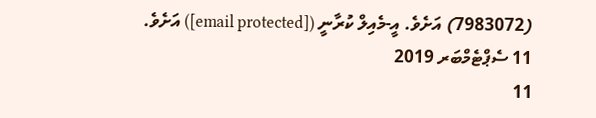(7983072) އަށެވެ. އީ-މެއިލް ކުރާނީ ([email protected]) އަށެވެ.
11 ސެޕްޓެމްބަރ 2019
11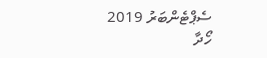ސެޕްޓެންބަރު 2019
ހޯދާ